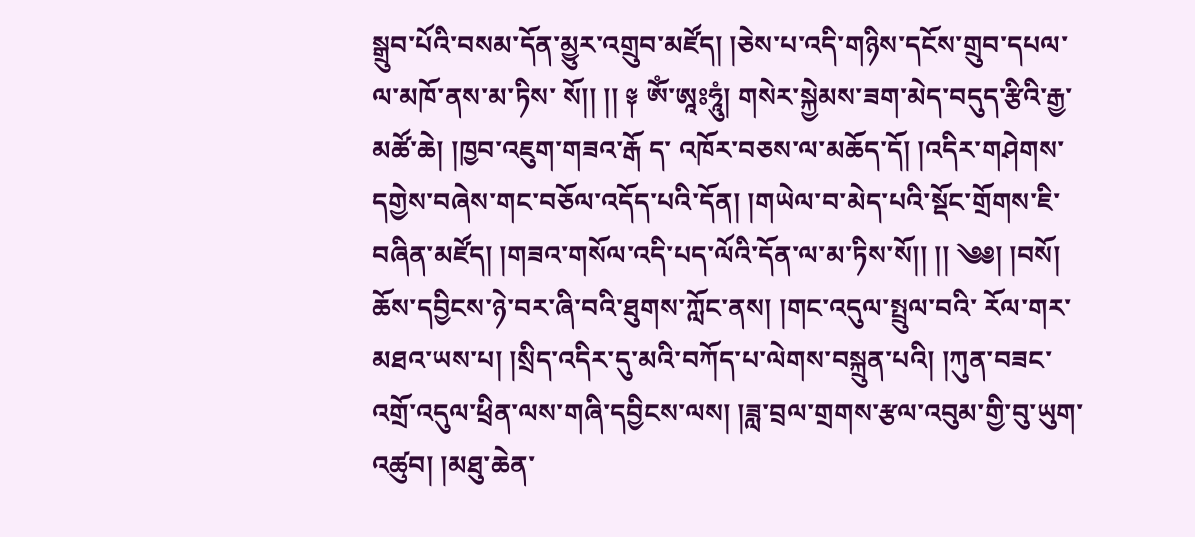སྒྲུབ་པོའི་བསམ་དོན་མྱུར་འགྲུབ་མཛོད། །ཅེས་པ་འདི་གཉིས་དངོས་གྲུབ་དཔལ་ལ་མཁོ་ནས་མ་ཏིས་ སོ།། །། ༈ ༀ་ཨཱཿཧཱུཾ། གསེར་སྐྱེམས་ཟག་མེད་བདུད་རྩིའི་རྒྱ་མཚོ་ཆེ། །ཁྱབ་འཇུག་གཟའ་རྒོ ད་ འཁོར་བཅས་ལ་མཆོད་དོ། །འདིར་གཤེགས་དགྱེས་བཞེས་གང་བཅོལ་འདོད་པའི་དོན། །གཡེལ་བ་མེད་པའི་སྡོང་གྲོགས་ཇི་བཞིན་མཛོད། །གཟའ་གསོལ་འདི་པད་ལོའི་དོན་ལ་མ་ཏིས་སོ།། །། ༄༅། །བསོ། ཆོས་དབྱིངས་ཉེ་བར་ཞི་བའི་ཐུགས་ཀློང་ནས། །གང་འདུལ་སྤྲུལ་བའི་ རོལ་གར་མཐའ་ཡས་པ། །སྲིད་འདིར་དུ་མའི་བཀོད་པ་ལེགས་བསྐྲུན་པའི། །ཀུན་བཟང་ འགྲོ་འདུལ་ཕྲིན་ལས་གཞི་དབྱིངས་ལས། །ཟླ་བྲལ་གྲགས་རྩལ་འབུམ་གྱི་བུ་ཡུག་འཚུབ། །མཐུ་ཆེན་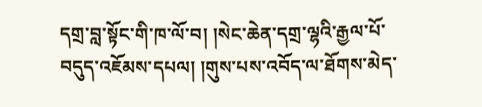དགྲ་བླ་སྟོང་གི་ཁ་ལོ་བ། །སེང་ཆེན་དགྲ་ལྷའི་རྒྱལ་པོ་བདུད་འཇོམས་དཔལ། །གུས་པས་འབོད་ལ་ཐོགས་མེད་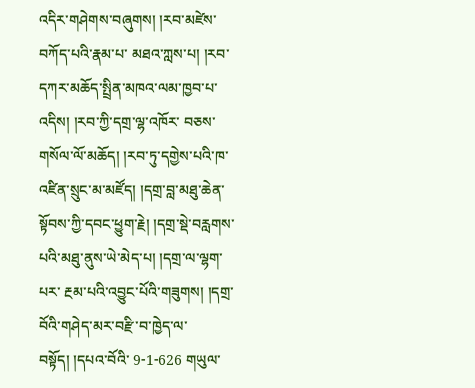འདིར་གཤེགས་བཞུགས། །རབ་མཛེས་བཀོད་པའི་རྣམ་པ་ མཐའ་ཀླས་པ། །རབ་དཀར་མཆོད་སྤྲིན་མཁའ་ལམ་ཁྱབ་པ་འདིས། །རབ་ཀྱི་དགྲ་ལྷ་འཁོར་ བཅས་གསོལ་ལོ་མཆོད། །རབ་ཏུ་དགྱེས་པའི་ཁ་འཛིན་སྲུང་མ་མཛོད། །དགྲ་བླ་མཐུ་ཆེན་ སྟོབས་ཀྱི་དབང་ཕྱུག་རྗེ། །དགྲ་སྡེ་བརླགས་པའི་མཐུ་ནུས་ཡེ་མེད་པ། །དགྲ་ལ་ལྷག་པར་ རྔམ་པའི་འབྱུང་པོའི་གཟུགས། །དགྲ་བོའི་གཤེད་མར་བརྫི་བ་ཁྱེད་ལ་བསྟོད། །དཔའ་བོའི་ 9-1-626 གཡུལ་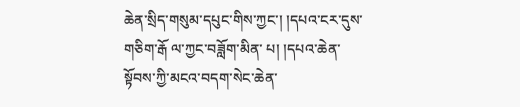ཆེན་སྲིད་གསུམ་དཔུང་གིས་ཀྱང་། །དཔའ་ངར་དུས་གཅིག་རྒོ ལ་ཀྱང་བཟློག་མིན་ པ། །དཔའ་ཆེན་སྟོབས་ཀྱི་མངའ་བདག་སེང་ཆེན་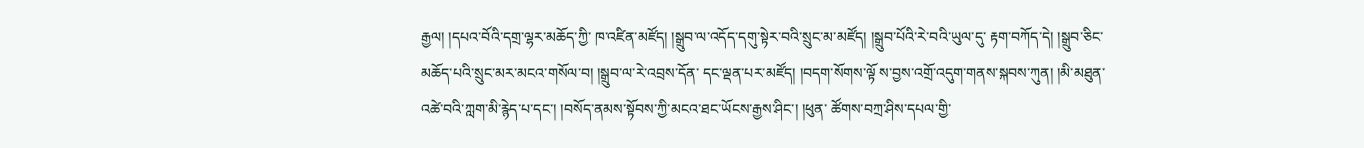རྒྱལ། །དཔའ་བོའི་དགྲ་ལྷར་མཆོད་ཀྱི་ ཁ་འཛིན་མཛོད། །སྒྲུབ་ལ་འདོད་དགུ་སྟེར་བའི་སྲུང་མ་མཛོད། །སྒྲུབ་པོའི་རེ་བའི་ཡུལ་དུ་ རྟག་བཀོད་དེ། །སྒྲུབ་ཅིང་མཆོད་པའི་སྲུང་མར་མངའ་གསོལ་བ། །སྒྲུབ་ལ་རེ་འབྲས་དོན་ དང་ལྡན་པར་མཛོད། །བདག་སོགས་ལྟོ ས་བྱས་འགྲོ་འདུག་གནས་སྐབས་ཀུན། །མི་མཐུན་ འཚེ་བའི་ཀླག་མི་རྙེད་པ་དང་། །བསོད་ནམས་སྟོབས་ཀྱི་མངའ་ཐང་ཡོངས་རྒྱས་ཤིང་། །ཕུན་ ཚོགས་བཀྲ་ཤིས་དཔལ་གྱི་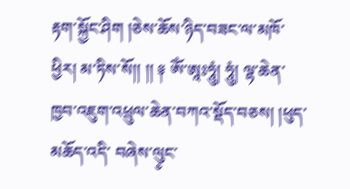རྟག་སྐྱོང་ཤིག །ཅེས་ཆོས་ཉིད་བཟང་ལ་མཁོ་ཕྱིར། མ་ཏིས་སོ།། །། ༈ ༀ་ཨཱཿཧཱུཾ། ཧཱུཾ། ལྷ་ཆེན་ཁྱབ་འཇུག་འཕྲུལ་ཆེན་བཀའ་སྡོད་བཅས། །ཕུད་མཆོད་འདི་ བཞེས་ལུ༵ང་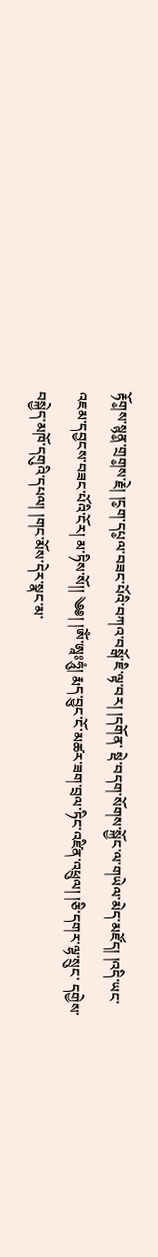རྟོག༵ས་སྙན༵་གྲག༵ས་རྗེ། །ང༵ག་དཔ༵ལ་བཟང་པོའི་བཀའ་བསྒོ་ཇི་ལྟ་བར། །དགོན་ སྡེ་བདག་སོགས་སྐྱོང་ལ་གཡེལ་མེད་མཛོད། །འདི་ཡང་འཇམ་དབྱངས་བཟང་པོའི་ངོར། མ་ཏིས་སོ།། ༄༅། །ༀ་ཨཱཿཧཱུཾ། རྨད་བྱུང་ངོ་མཚར་ཟག་བྲལ་ཏིང་འཛིན་འཕྲུལ། །ཅི་དགར་ལྷ་སྲུང་ དགྱེས་བསྐྱེད་མཁོ་དགུའི་དཔལ། །གང་མོས་དེར་སྣང་མ་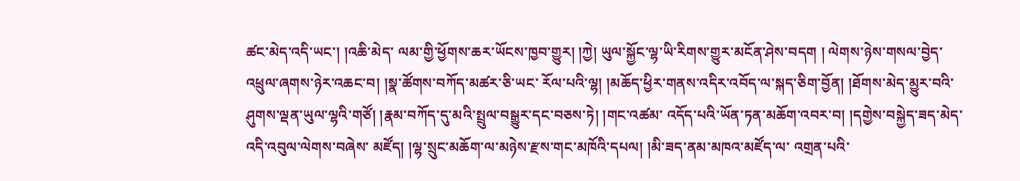ཚང་མེད་འདི་ཡང་། །འཆི་མེད་ ལམ་གྱི་ཕྱོགས་ཆར་ཡོངས་ཁྱབ་གྱུར། །ཀྱེ། ཡུལ་སྐྱོང་ལྷ་ཡི་རིགས་གྱུར་མངོན་ཤེས་བདག ། ལེགས་ཉེས་གསལ་བྱེད་འཕྲུལ་ཞགས་ཉེར་འཆང་བ། །སྣ་ཚོགས་བཀོད་མཚར་ཅི་ཡང་ རོལ་པའི་ལྷ། །མཆོད་ཕྱིར་གནས་འདིར་འབོད་ལ་སྐད་ཅིག་བྱོན། །ཐོགས་མེད་མྱུར་བའི་ ཤུགས་ལྡན་ཡུལ་ལྷའི་གཙོ། །རྣམ་བཀོད་དུ་མའི་སྤྲུལ་བསྒྱུར་དང་བཅས་ཏེ། །གང་འཚམ་ འདོད་པའི་ཡོན་ཏན་མཆོག་འབར་བ། །དགྱེས་བསྐྱེད་ཟད་མེད་འདི་འབུལ་ལེགས་བཞེས་ མཛོད། །ལྷ་སྲུང་མཆོག་ལ་མཉེས་རྫས་གང་མཁོའི་དཔལ། །མི་ཟད་ནམ་མཁའ་མཛོད་ལ་ འགྲན་པའི་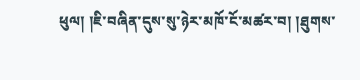ཕུལ། །ཇི་བཞིན་དུས་སུ་ཉེར་མཁོ་ངོ་མཚར་བ། །ཐུགས་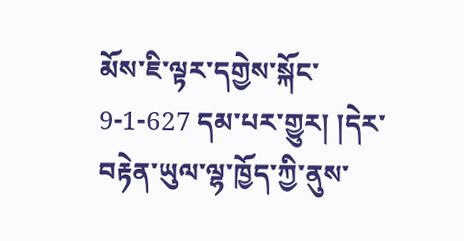མོས་ཇི་ལྟར་དགྱེས་སྐོང་ 9-1-627 དམ་པར་གྱུར། །དེར་བརྟེན་ཡུལ་ལྷ་ཁྱོད་ཀྱི་ནུས་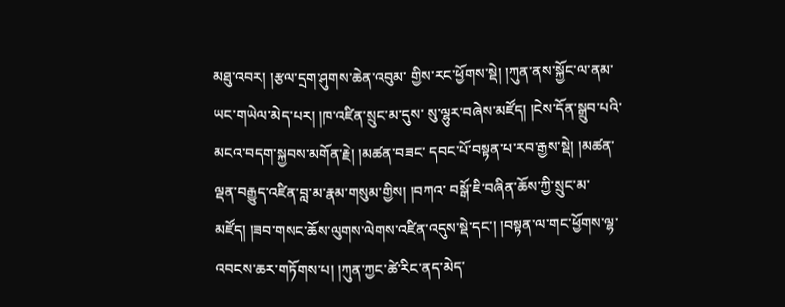མཐུ་འབར། །རྩལ་དྲག་ཤུགས་ཆེན་འབུམ་ གྱིས་རང་ཕྱོགས་སྡེ། །ཀུན་ནས་སྐྱོང་ལ་ནམ་ཡང་གཡེལ་མེད་པར། །ཁ་འཛིན་སྲུང་མ་དུས་ སུ་ལྷུར་བཞེས་མཛོད། །ངེས་དོན་སྒྲུབ་པའི་མངའ་བདག་སྐྱབས་མགོན་རྗེ། །མཚན་བཟང་ དབང་པོ་བསྟན་པ་རབ་རྒྱས་སྡེ། །མཚན་ལྡན་བརྒྱུད་འཛིན་བླ་མ་རྣམ་གསུམ་གྱིས། །བཀའ་ བསྒོ་ཇི་བཞིན་ཆོས་ཀྱི་སྲུང་མ་མཛོད། །ཟབ་གསང་ཆོས་ལུགས་ལེགས་འཛིན་འདུས་སྡེ་དང་། །བསྟན་ལ་གང་ཕྱོགས་ལྷ་འབངས་ཆར་གཏོགས་པ། །ཀུན་ཀྱང་ཚེ་རིང་ནད་མེད་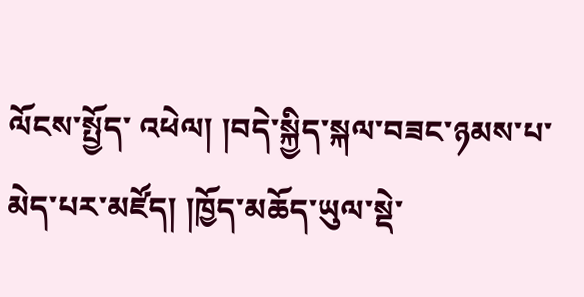ལོངས་སྤྱོད་ འཕེལ། །བདེ་སྐྱིད་སྐལ་བཟང་ཉམས་པ་མེད་པར་མཛོད། །ཁྱོད་མཆོད་ཡུལ་སྡེ་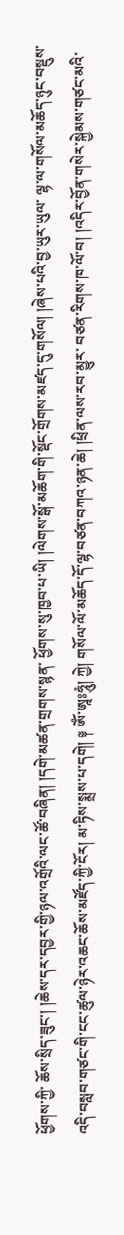ཕྱོགས་ཀྱི་ ཆོས་སྲིད་ཟུང་། །ཆེས་དར་དབྱར་གྱི་ཉལ་འགྲོའི་ལང་ཚོ་བཞིན། །དགེ་མཚན་གྲགས་སྙན་ ཕྱོགས་སུ་ཁྱབ་པ་ཡི། །ལེགས་སྒོ་མཆོག་གི་སྡོང་གྲོགས་མཛད་དུ་གསོལ། །ཞེས་པའི་བྱ་ཡུར་ཡུལ་ ལྷ་ལ་གསོལ་མཆོད་ཉུང་བསྡུས་འདི་བསླབ་གཙང་གི་ངང་ཚུལ་ཉེར་འཆང་ཆོས་མཛོད་ཀྱི་ངོར། མ་ཏིས་སྨྲས་པ་དགེ། ༈ ༀ་ཨཱཿཧཱུཾ། ཀྱེ། གསོལ་ལོ་མཆོད་དོ་ལྷ་བཙན་བཀའ་ཉན་ཆེ། །ཕྲིན་ལས་རབ་མྱུར་ བཙན་རིགས་ཁ་ལོ་བ། །འདིར་བྱོན་གསེར་སྐྱེམས་གཙང་མའི་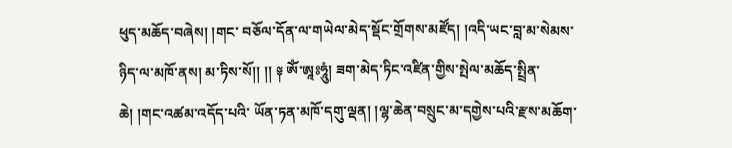ཕུད་མཆོད་བཞེས། །གང་ བཅོལ་དོན་ལ་གཡེལ་མེད་སྡོང་གྲོགས་མཛོད། །འདི་ཡང་བླ་མ་སེམས་ཉིད་ལ་མཁོ་ནས། མ་ཏིས་སོ།། །། ༈ ༀ་ཨཱཿཧཱུཾ། ཟག་མེད་ཏིང་འཛིན་གྱིས་སྤེལ་མཆོད་སྤྲིན་ཆེ། །གང་འཚམ་འདོད་པའི་ ཡོན་ཏན་མཁོ་དགུ་ལྡན། །ལྷ་ཆེན་བསྲུང་མ་དགྱེས་པའི་རྫས་མཆོག་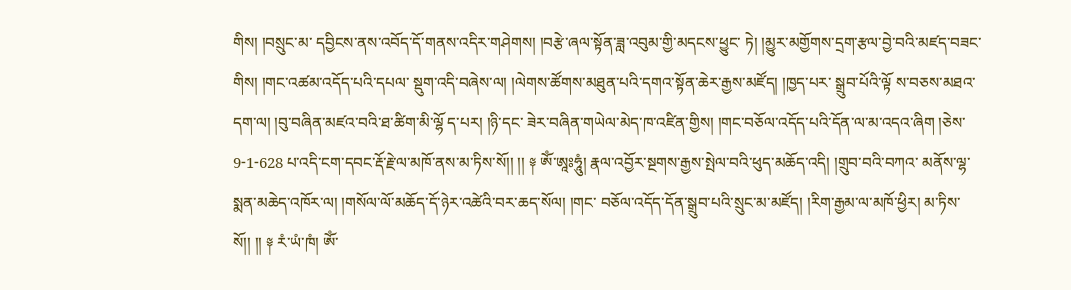གིས། །བསྲུང་མ་ དབྱིངས་ནས་འབོད་དོ་གནས་འདིར་གཤེགས། །བརྩེ་ཞལ་སྟོན་ཟླ་འབུམ་གྱི་མདངས་ཕྱུང་ ཏེ། །མྱུར་མགྱོགས་དྲག་རྩལ་བྱེ་བའི་མཛད་བཟང་གིས། །གང་འཚམ་འདོད་པའི་དཔལ་ སྡུག་འདི་བཞེས་ལ། །ལེགས་ཚོགས་མཐུན་པའི་དགའ་སྟོན་ཆེར་རྒྱས་མཛོད། །ཁྱད་པར་ སྒྲུབ་པོའི་ལྟོ ས་བཅས་མཐའ་དག་ལ། །བུ་བཞིན་མཛའ་བའི་ཐ་ཚིག་མི་ལྷོ ད་པར། །ཉི་དང་ ཟེར་བཞིན་གཡེལ་མེད་ཁ་འཛིན་གྱིས། །གང་བཅོལ་འདོད་པའི་དོན་ལ་མ་འདའ་ཞིག །ཅེས་ 9-1-628 པ་འདི་ངག་དབང་རྡོ་རྗེ་ལ་མཁོ་ནས་མ་ཏིས་སོ།། །། ༈ ༀ་ཨཱཿཧཱུཾ། རྣལ་འབྱོར་སྔགས་རྒྱས་སྤེལ་བའི་ཕུད་མཆོད་འདི། །གྲུབ་བའི་བཀའ་ མནོས་ལྷ་སྨན་མཆེད་འཁོར་ལ། །གསོལ་ལོ་མཆོད་དོ་ཉེར་འཚེའི་བར་ཆད་སོལ། །གང་ བཅོལ་འདོད་དོན་སྒྲུབ་པའི་སྲུང་མ་མཛོད། །རིག་རྒྱམ་ལ་མཁོ་ཕྱིར། མ་ཏིས་སོ།། །། ༈ རཾ་ཡཾ་ཁཾ། ༀ་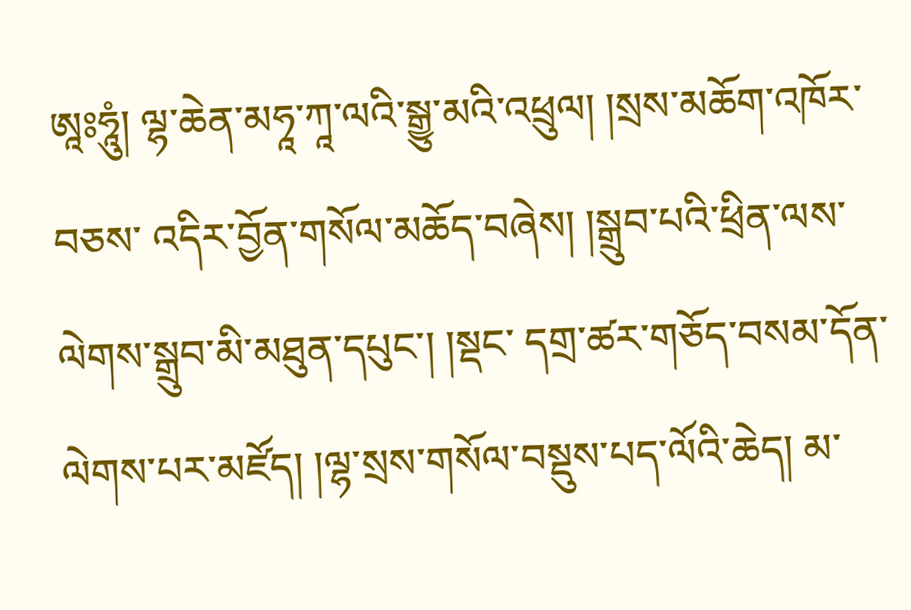ཨཱཿཧཱུཾ། ལྷ་ཆེན་མཧཱ་ཀཱ་ལའི་སྒྱུ་མའི་འཕྲུལ། །སྲས་མཆོག་འཁོར་བཅས་ འདིར་བྱོན་གསོལ་མཆོད་བཞེས། །སྒྲུབ་པའི་ཕྲིན་ལས་ལེགས་སྒྲུབ་མི་མཐུན་དཔུང་། །སྡང་ དགྲ་ཚར་གཅོད་བསམ་དོན་ལེགས་པར་མཛོད། །ལྷ་སྲས་གསོལ་བསྡུས་པད་ལོའི་ཆེད། མ་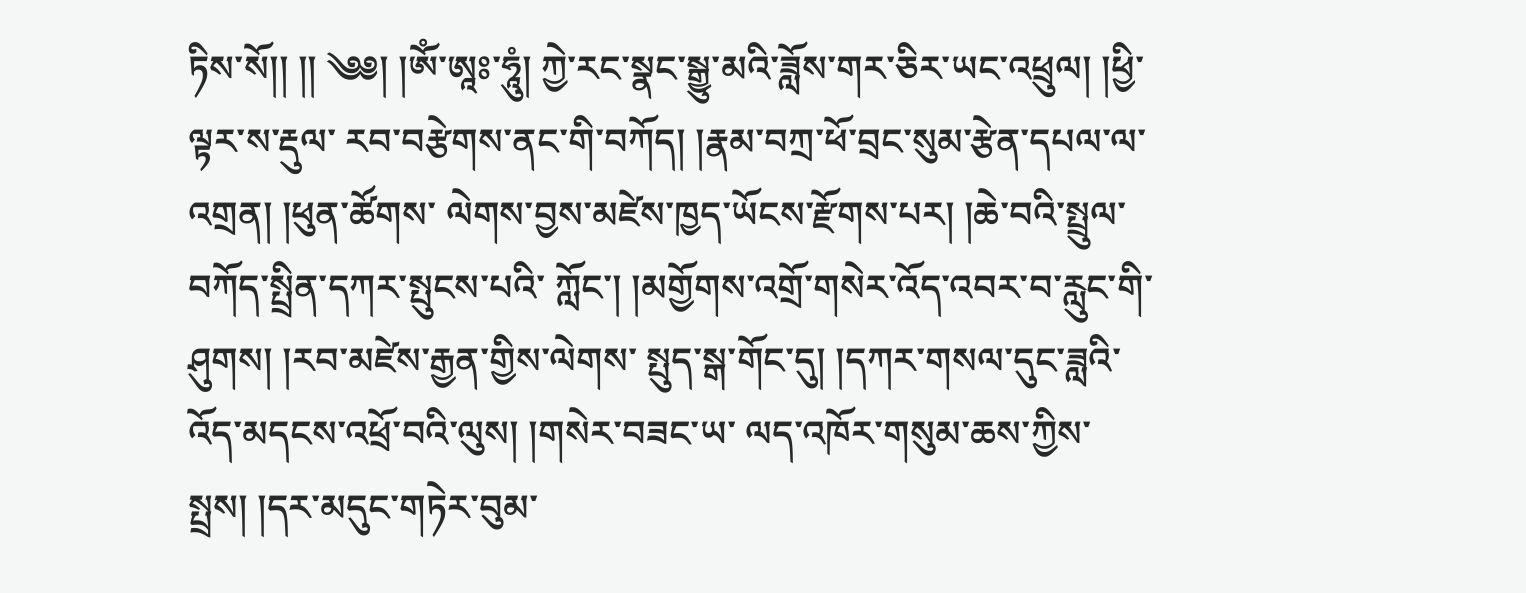ཏིས་སོ།། །། ༄༅། །ༀ་ཨཱཿ་ཧཱུཾ། ཀྱེ་རང་སྣང་སྒྱུ་མའི་ཟློས་གར་ཅིར་ཡང་འཕྲུལ། །ཕྱི་ལྟར་ས་རྡུལ་ རབ་བརྩེགས་ནང་གི་བཀོད། །རྣམ་བཀྲ་ཕོ་བྲང་སུམ་རྩེན་དཔལ་ལ་འགྲན། །ཕུན་ཚོགས་ ལེགས་བྱས་མཛེས་ཁྱད་ཡོངས་རྫོགས་པར། །ཆེ་བའི་སྤྲུལ་བཀོད་སྤྲིན་དཀར་སྤུངས་པའི་ ཀློང་། །མགྱོགས་འགྲོ་གསེར་འོད་འབར་བ་རླུང་གི་ཤུགས། །རབ་མཛེས་རྒྱན་གྱིས་ལེགས་ སྤུད་སྒ་གོང་དུ། །དཀར་གསལ་དུང་ཟླའི་འོད་མདངས་འཕྲོ་བའི་ལུས། །གསེར་བཟང་ཡ་ ལད་འཁོར་གསུམ་ཆས་ཀྱིས་སྤྲས། །དར་མདུང་གཏེར་བུམ་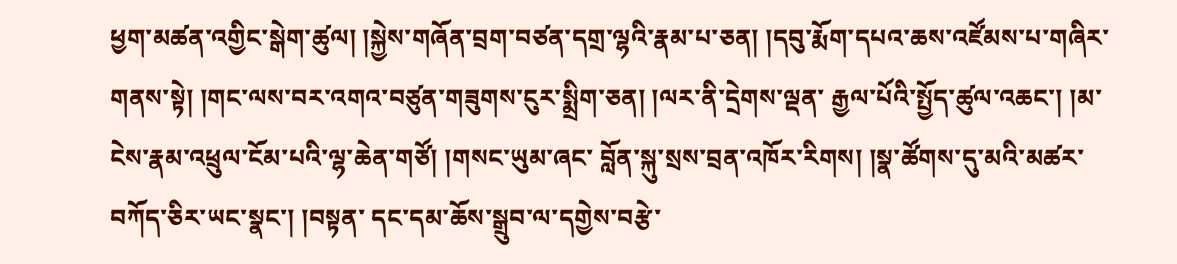ཕྱག་མཚན་འགྱིང་སྒེག་ཚུལ། །སྐྱེས་གཞོན་བྲག་བཙན་དགྲ་ལྷའི་རྣམ་པ་ཅན། །དབུ་རྨོག་དཔའ་ཆས་འཛོམས་པ་གཞིར་ གནས་སྟེ། །གང་ལས་བར་འགའ་བཙུན་གཟུགས་ངུར་སྨྲིག་ཅན། །ལར་ནི་དྲེགས་ལྡན་ རྒྱལ་པོའི་སྤྱོད་ཚུལ་འཆང་། །མ་ངེས་རྣམ་འཕྲུལ་ངོམ་པའི་ལྷ་ཆེན་གཙོ། །གསང་ཡུམ་ཞང་ བློན་སྐུ་སྲས་བྲན་འཁོར་རིགས། །སྣ་ཚོགས་དུ་མའི་མཚར་བཀོད་ཅིར་ཡང་སྣང་། །བསྟན་ དང་དམ་ཆོས་སྒྲུབ་ལ་དགྱེས་བརྩེ་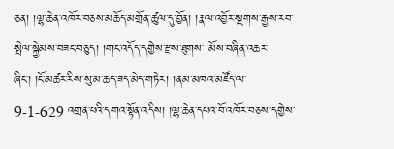ཅན། །ལྷ་ཆེན་འཁོར་བཅས་མཆོད་མགྲོན་ཚུལ་དུ་བྱོན། །རྣལ་འབྱོར་སྔགས་རྒྱས་རབ་སྤེལ་སྐྱེམས་བཟང་བཅུད། །གང་འདོད་དགྱེས་རྫས་ཐུགས་ མོས་བཞིན་འཆར་ཞིང་། །ངོ་མཚར་རིས་སུ་མ་ཆད་ཟད་མེད་གཏེར། །ནམ་མཁའ་མཛོད་ལ་ 9-1-629 འགྲན་པའི་དགའ་སྟོན་འདིས། །ལྷ་ཆེན་དཔའ་བོ་འཁོར་བཅས་དགྱེས་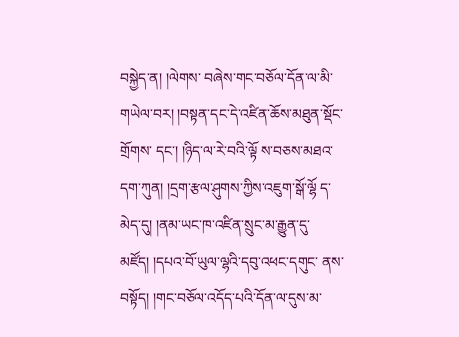བསྐྱེད་ན། །ལེགས་ བཞེས་གང་བཅོལ་དོན་ལ་མི་གཡེལ་བར། །བསྟན་དང་དེ་འཛིན་ཆོས་མཐུན་སྡོང་གྲོགས་ དང་། །ཉིད་ལ་རེ་བའི་ལྟོ ས་བཅས་མཐའ་དག་ཀུན། །དྲག་རྩལ་ཤུགས་ཀྱིས་འཇུག་སྒོ་ལྷོ ད་ མེད་དུ། །ནམ་ཡང་ཁ་འཛིན་སྲུང་མ་རྒྱུན་དུ་མཛོད། །དཔའ་བོ་ཡུལ་ལྷའི་དབུ་འཕང་དགུང་ ནས་བསྟོད། །གང་བཅོལ་འདོད་པའི་དོན་ལ་དུས་མ་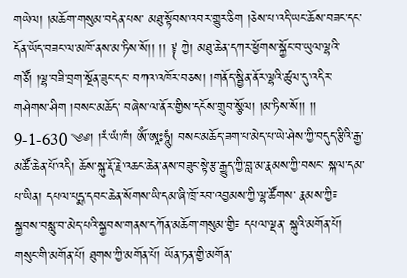གཡེལ། །མཆོག་གསུམ་བདེན་པས་ མཐུ་སྟོབས་འབར་གྱུར་ཅིག །ཅེས་པ་འདི་ཡང་ཆོས་བཟང་དང་དོན་ཡོད་བཟང་ལ་མཁོ་ནས་མ་ཏིས་སོ།། །། ༈ ཀྱེ། མཐུ་ཆེན་དཀར་ཕྱོགས་སྐྱོང་བ་ཡུལ་ལྷའི་གཙོ། །ལྷ་བཟི་བྲག་སྔོན་ཟུང་དང་ བཀའ་འཁོར་བཅས། །གནོད་སྦྱིན་ནོར་ལྷའི་ཚུལ་དུ་འདིར་གཤེགས་ཤིག །བསང་མཆོད་ བཞེས་ལ་ནོར་གྱིས་དངོས་གྲུབ་སྩོལ། །མ་ཏིས་སོ།། །། 9-1-630 ༄༅། །རཾ་ཡཾ་ཁཾ། ༀ་ཨཱཿཧཱུཾ། བསང་མཆོད་ཟག་པ་མེད་པ་ཡེ་ཤེས་ཀྱི་བདུད་རྩིའི་རྒྱ་ མཚོ་ཆེན་པོ་འདི། ཆོས་སྐུ་རྡོ་རྗེ་འཆང་ཆེན་ནས་བཟུང་སྟེ་རྩ་རྒྱུད་ཀྱི་བླ་མ་རྣམས་ཀྱི་བསང་ སྐལ་དམ་པ་ཡིན། དཔལ་པདྨ་དབང་ཆེན་སོགས་ཡི་དམ་ཞི་ཁྲོ་རབ་འབྱམས་ཀྱི་ལྷ་ཚོགས་ རྣམས་ཀྱི༴ སྐྱབས་བསླུ་བ་མེད་པའི་སྐྱབས་གནས་དཀོན་མཆོག་གསུམ་གྱི༴ དཔལ་ལྡན་ སྐུའི་མགོན་པོ། གསུང་གི་མགོན་པོ། ཐུགས་ཀྱི་མགོན་པོ། ཡོན་ཏན་གྱི་མགོན་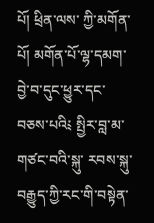པོ། ཕྲིན་ལས་ ཀྱི་མགོན་པོ། མགོན་པོ་ལྷ་དམག་བྱེ་བ་དུང་ཕྱུར་དང་བཅས་པའི༴ སྤྱིར་བླ་མ་གཙང་བའི་སྐུ་ རབས་སྐུ་བརྒྱུད་ཀྱི་རང་གི་བསྟེན་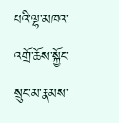པའི་ལྷ་མཁའ་འགྲོ་ཆོས་སྐྱོང་སྲུང་མ་རྣམས་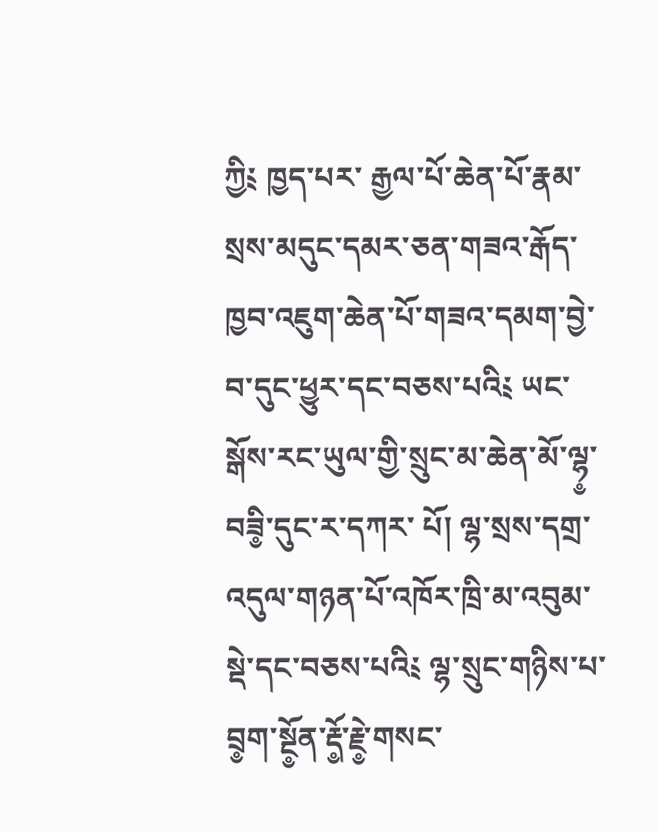ཀྱི༴ ཁྱད་པར་ རྒྱལ་པོ་ཆེན་པོ་རྣམ་སྲས་མདུང་དམར་ཅན་གཟའ་རྒོད་ཁྱབ་འཇུག་ཆེན་པོ་གཟའ་དམག་བྱེ་ བ་དུང་ཕྱུར་དང་བཅས་པའི༴ ཡང་སྒོས་རང་ཡུལ་གྱི་སྲུང་མ་ཆེན་མོ་ལྷ༵་བཟི༵་དུང་ར་དཀར་ པོ། ལྷ་སྲས་དགྲ་འདུལ་གཉན་པོ་འཁོར་ཁྲི་མ་འབུམ་སྡེ་དང་བཅས་པའི༴ ལྷ་སྲུང་གཉིས་པ་ བྲ༵ག་སྔོ༵ན་རྡོ༵་རྗེ༵་གསང་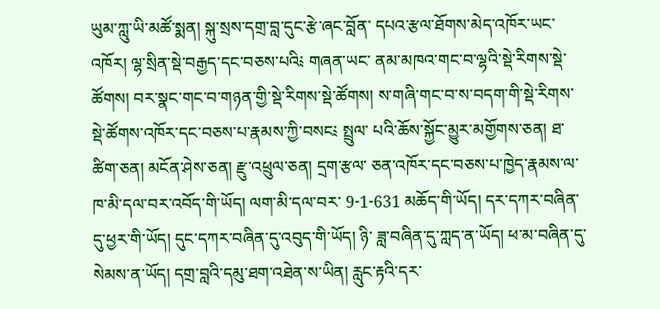ཡུམ་ཀླུ་ཡི་མཚོ་སྨན། སྐུ་སྲས་དགྲ་བླ་དུང་རྩེ་ཞང་བློན་ དཔའ་རྩལ་ཐོགས་མེད་འཁོར་ཡང་འཁོར། ལྷ་སྲིན་སྡེ་བརྒྱད་དང་བཅས་པའི༴ གཞན་ཡང་ ནམ་མཁའ་གང་བ་ལྷའི་སྡེ་རིགས་སྡེ་ཚོགས། བར་སྣང་གང་བ་གཉན་གྱི་སྡེ་རིགས་སྡེ་ཚོགས། ས་གཞི་གང་བ་ས་བདག་གི་སྡེ་རིགས་སྡེ་ཚོགས་འཁོར་དང་བཅས་པ་རྣམས་ཀྱི་བསང༴ སྤྲུལ་ པའི་ཆོས་སྐྱོང་མྱུར་མགྱོགས་ཅན། ཐ་ཚིག་ཅན། མངོན་ཤེས་ཅན། རྫུ་འཕྲུལ་ཅན། དྲག་རྩལ་ ཅན་འཁོར་དང་བཅས་པ་ཁྱེད་རྣམས་ལ་ཁ་མི་དལ་བར་འབོད་གི་ཡོད། ལག་མི་དལ་བར་ 9-1-631 མཆོད་གི་ཡོད། དར་དཀར་བཞིན་དུ་ཕྱར་གི་ཡོད། དུང་དཀར་བཞིན་དུ་འབུད་གི་ཡོད། ཉི་ ཟླ་བཞིན་དུ་ཀླད་ན་ཡོད། ཕ་མ་བཞིན་དུ་སེམས་ན་ཡོད། དགྲ་བླའི་དམུ་ཐག་འཐེན་ས་ཡིན། རླུང་རྟའི་དར་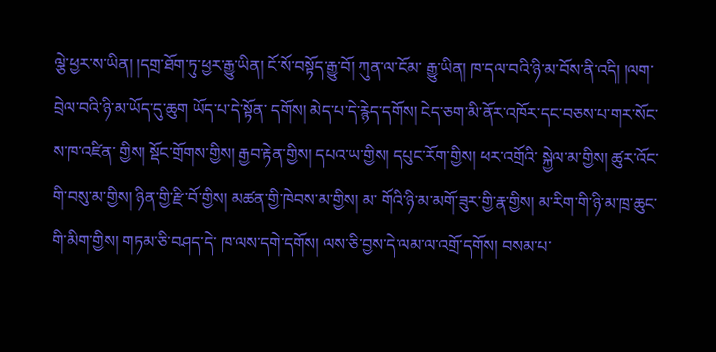ལྕེ་ཕྱར་ས་ཡིན། །དགྲ་ཐོག་ཏུ་ཕྱར་རྒྱུ་ཡིན། ངོ་སོ་བསྟོད་རྒྱུ་བོ། ཀུན་ལ་ངོམ་ རྒྱུ་ཡིན། ཁ་དལ་བའི་ཉི་མ་བོས་ནི་འདི། །ལག་བྲེལ་བའི་ཉི་མ་ཡོད་དུ་ཆུག ཡོད་པ་དེ་སྟོན་ དགོས། མེད་པ་དེ་རྙེད་དགོས། ངེད་ཅག་མི་ནོར་འཁོར་དང་བཅས་པ་གར་སོང་ས་ཁ་འཛིན་ གྱིས། སྡོང་གྲོགས་གྱིས། རྒྱབ་རྟེན་གྱིས། དཔའ་ཡ་གྱིས། དཔུང་རོག་གྱིས། ཕར་འགྲོའི་ སྐྱེལ་མ་གྱིས། ཚུར་འོང་གི་བསུ་མ་གྱིས། ཉིན་གྱི་རྫི་བོ་གྱིས། མཚན་གྱི་ཁེབས་མ་གྱིས། མ་ གོའི་ཉི་མ་མགོ་ཟུར་གྱི་རྣ་གྱིས། མ་རིག་གི་ཉི་མ་ཁྲ་ཆུང་གི་མིག་གྱིས། གཏམ་ཅི་བཤད་དེ་ ཁ་ལས་དགེ་དགོས། ལས་ཅི་བྱས་དེ་ལམ་ལ་འགྲོ་དགོས། བསམ་པ་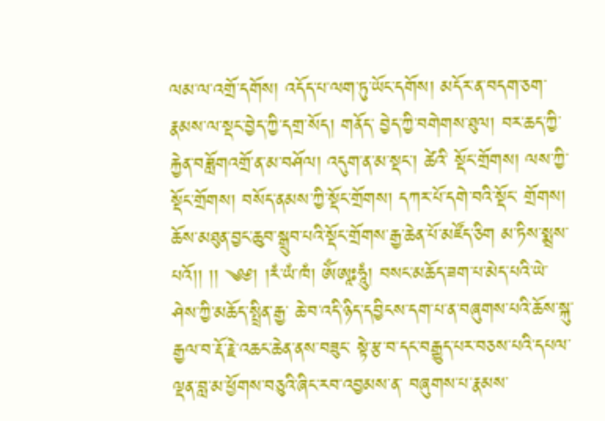ལམ་ལ་འགྲོ་དགོས། འདོད་པ་ལག་ཏུ་ཡོང་དགོས། མདོར་ན་བདག་ཅག་རྣམས་ལ་སྡང་བྱེད་ཀྱི་དགྲ་སོད། གནོད་ བྱེད་ཀྱི་བགེགས་ཐུལ། བར་ཆད་ཀྱི་རྐྱེན་བཟློགའགྲོ་ན་མ་བཤོལ། འདུག་ན་མ་སྡང་། ཚེའི་ སྡོང་གྲོགས། ལས་ཀྱི་སྡོང་གྲོགས། བསོད་ནམས་ཀྱི་སྡོང་གྲོགས། དཀར་པོ་དགེ་བའི་སྡོང་ གྲོགས། ཆོས་མཐུན་བྱང་ཆུབ་སྒྲུབ་པའི་སྡོང་གྲོགས་རྒྱ་ཆེན་པོ་མཛོད་ཅིག མ་ཏིས་སྨྲས་པའོ།། །། ༄༅། །རཾ་ཡཾ་ཁཾ། ༀཨཱཿཧཱུཾ། བསང་མཆོད་ཟག་པ་མེད་པའི་ཡེ་ཤེས་ཀྱི་མཆོད་སྤྲིན་རྒྱ་ ཆེ་བ་འདི་ཉིད་དབྱིངས་དག་པ་ན་བཞུགས་པའི་ཆོས་སྐུ་རྒྱལ་བ་རྡོ་རྗེ་འཆང་ཆེན་ནས་བཟུང་ སྟེ་རྩ་བ་དང་བརྒྱུད་པར་བཅས་པའི་དཔལ་ལྡན་བླ་མ་ཕྱོགས་བཅུའི་ཞིང་རབ་འབྱམས་ན་ བཞུགས་པ་རྣམས་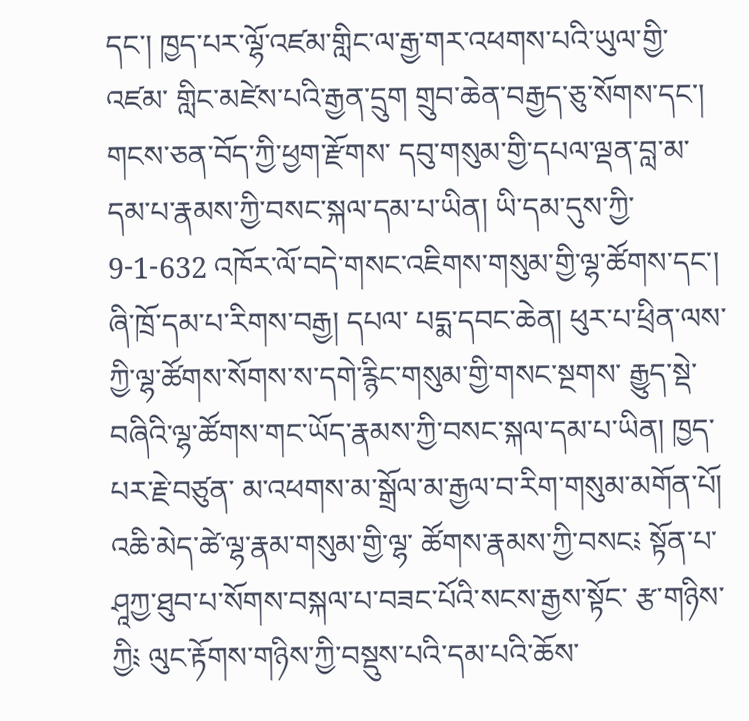དང་། ཁྱད་པར་ལྷོ་འཛམ་གླིང་ལ་རྒྱ་གར་འཕགས་པའི་ཡུལ་གྱི་འཛམ་ གླིང་མཛེས་པའི་རྒྱན་དྲུག གྲུབ་ཆེན་བརྒྱད་ཅུ་སོགས་དང་། གངས་ཅན་བོད་ཀྱི་ཕྱག་རྫོགས་ དབུ་གསུམ་གྱི་དཔལ་ལྡན་བླ་མ་དམ་པ་རྣམས་ཀྱི་བསང་སྐལ་དམ་པ་ཡིན། ཡི་དམ་དུས་ཀྱི་ 9-1-632 འཁོར་ལོ་བདེ་གསང་འཇིགས་གསུམ་གྱི་ལྷ་ཚོགས་དང་། ཞི་ཁྲོ་དམ་པ་རིགས་བརྒྱ། དཔལ་ པདྨ་དབང་ཆེན། ཕུར་པ་ཕྲིན་ལས་ཀྱི་ལྷ་ཚོགས་སོགས་ས་དགེ་རྙིང་གསུམ་གྱི་གསང་སྔགས་ རྒྱུད་སྡེ་བཞིའི་ལྷ་ཚོགས་གང་ཡོད་རྣམས་ཀྱི་བསང་སྐལ་དམ་པ་ཡིན། ཁྱད་པར་རྗེ་བཙུན་ མ་འཕགས་མ་སྒྲོལ་མ་རྒྱལ་བ་རིག་གསུམ་མགོན་པོ། འཆི་མེད་ཚེ་ལྷ་རྣམ་གསུམ་གྱི་ལྷ་ ཚོགས་རྣམས་ཀྱི་བསང༴ སྟོན་པ་ཤཱཀྱ་ཐུབ་པ་སོགས་བསྐལ་པ་བཟང་པོའི་སངས་རྒྱས་སྟོང་ རྩ་གཉིས་ཀྱི༴ ལུང་རྟོགས་གཉིས་ཀྱི་བསྡུས་པའི་དམ་པའི་ཆོས་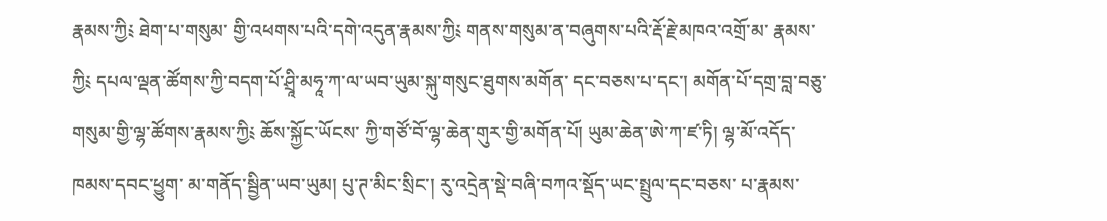རྣམས་ཀྱི༴ ཐེག་པ་གསུམ་ གྱི་འཕགས་པའི་དགེ་འདུན་རྣམས་ཀྱི༴ གནས་གསུམ་ན་བཞུགས་པའི་རྡོ་རྗེ་མཁའ་འགྲོ་མ་ རྣམས་ཀྱི༴ དཔལ་ལྡན་ཚོགས་ཀྱི་བདག་པོ་ཤྲཱི་མཧཱ་ཀ་ལ་ཡབ་ཡུམ་སྐུ་གསུང་ཐུགས་མགོན་ དང་བཅས་པ་དང་། མགོན་པོ་དགྲ་བླ་བཅུ་གསུམ་གྱི་ལྷ་ཚོགས་རྣམས་ཀྱི༴ ཆོས་སྐྱོང་ཡོངས་ ཀྱི་གཙོ་བོ་ལྷ་ཆེན་གུར་གྱི་མགོན་པོ། ཡུམ་ཆེན་ཨེ་ཀ་ཛ་ཏི། ལྷ་མོ་འདོད་ཁམས་དབང་ཕྱུག་ མ་གནོད་སྦྱིན་ཡབ་ཡུམ། པུ་ཊ་མིང་སྲིང་། རུ་འདྲེན་སྡེ་བཞི་བཀའ་སྡོད་ཡང་སྤྲུལ་དང་བཅས་ པ་རྣམས་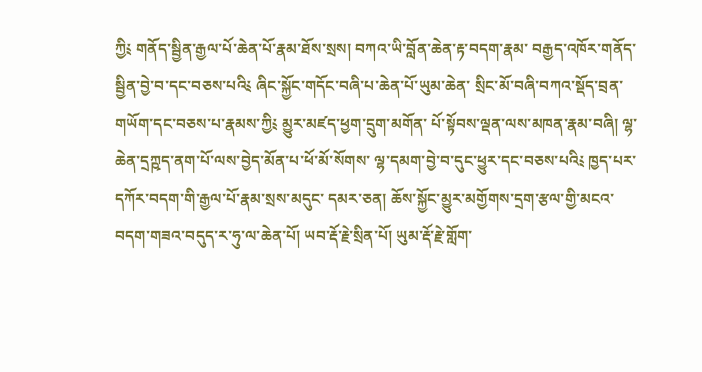ཀྱི༴ གནོད་སྦྱིན་རྒྱལ་པོ་ཆེན་པོ་རྣམ་ཐོས་སྲས། བཀའ་ཡི་བློན་ཆེན་རྟ་བདག་རྣམ་ བརྒྱད་འཁོར་གནོད་སྦྱིན་བྱེ་བ་དང་བཅས་པའི༴ ཞིང་སྐྱོང་གདོང་བཞི་པ་ཆེན་པོ་ཡུམ་ཆེན་ སྲིང་མོ་བཞི་བཀའ་སྡོད་བྲན་གཡོག་དང་བཅས་པ་རྣམས་ཀྱི༴ མྱུར་མཛད་ཕྱག་དྲུག་མགོན་ པོ་སྟོབས་ལྡན་ལས་མཁན་རྣམ་བཞི། ལྷ་ཆེན་དྲཀྵད་ནག་པོ་ལས་བྱེད་མོན་པ་ཕོ་མོ་སོགས་ ལྷ་དམག་བྱེ་བ་དུང་ཕྱུར་དང་བཅས་པའི༴ ཁྱད་པར་དཀོར་བདག་གི་རྒྱལ་པོ་རྣམ་སྲས་མདུང་ དམར་ཅན། ཆོས་སྐྱོང་མྱུར་མགྱོགས་དྲག་རྩལ་གྱི་མངའ་བདག་གཟའ་བདུད་ར་ཧུ་ལ་ཆེན་པོ། ཡབ་རྡོ་རྗེ་སྲིན་པོ། ཡུམ་རྡོ་རྗེ་གློག་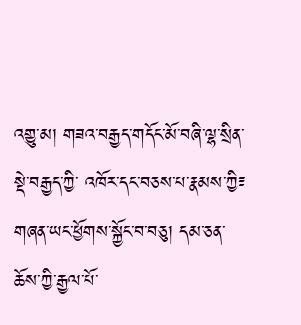འགྱུ་མ། གཟའ་བརྒྱད་གདོང་མོ་བཞི་ལྷ་སྲིན་སྡེ་བརྒྱད་ཀྱི་ འཁོར་དང་བཅས་པ་རྣམས་ཀྱི༴ གཞན་ཡང་ཕྱོགས་སྐྱོང་བ་བཅུ། དམ་ཅན་ཆོས་ཀྱི་རྒྱལ་པོ་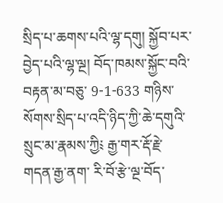སྲིད་པ་ཆགས་པའི་ལྷ་དགུ། སྐྱོབ་པར་བྱེད་པའི་ལྷ་ལྔ། བོད་ཁམས་སྐྱོང་བའི་བརྟན་མ་བཅུ་ 9-1-633 གཉིས་སོགས་སྲིད་པ་འདི་ཉིད་ཀྱི་ཆེ་དགུའི་སྲུང་མ་རྣམས་ཀྱི༴ རྒྱ་གར་རྡོ་རྗེ་གདན་རྒྱ་ནག་ རི་བོ་རྩེ་ལྔ་བོད་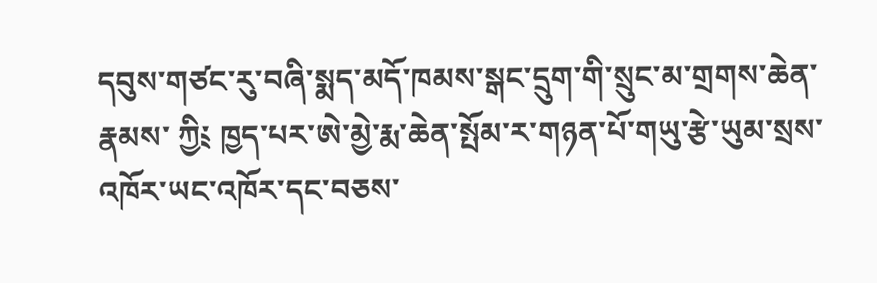དབུས་གཙང་རུ་བཞི་སྨད་མདོ་ཁམས་སྒང་དྲུག་གི་སྲུང་མ་གྲགས་ཆེན་རྣམས་ ཀྱི༴ ཁྱད་པར་ཨེ་མྱེ་རྨ་ཆེན་སྤོམ་ར་གཉན་པོ་གཡུ་རྩེ་ཡུམ་སྲས་འཁོར་ཡང་འཁོར་དང་བཅས་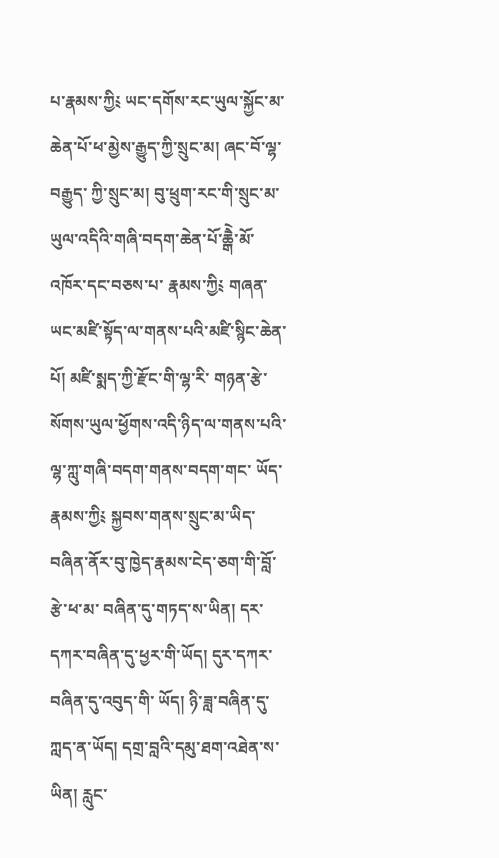པ་རྣམས་ཀྱི༴ ཡང་དགོས་རང་ཡུལ་སྐྱོང་མ་ཆེན་པོ་ཕ་མྱེས་རྒྱུད་ཀྱི་སྲུང་མ། ཞང་བོ་ལྷ་བརྒྱུད་ ཀྱི་སྲུང་མ། བུ་ཕྲུག་རང་གི་སྲུང་མ་ཡུལ་འདིའི་གཞི་བདག་ཆེན་པོ་ཆྒཻེ་མོ་འཁོར་དང་བཅས་པ་ རྣམས་ཀྱི༴ གཞན་ཡང་མཛི་སྟོད་ལ་གནས་པའི་མཛི་སྙིང་ཆེན་པོ། མཛི་སྨད་ཀྱི་རྫོང་གི་ལྷ་རི་ གཉན་རྩེ་སོགས་ཡུལ་ཕྱོགས་འདི་ཉིད་ལ་གནས་པའི་ལྷ་ཀླུ་གཞི་བདག་གནས་བདག་གང་ ཡོད་རྣམས་ཀྱི༴ སྐྱབས་གནས་སྲུང་མ་ཡིད་བཞིན་ནོར་བུ་ཁྱེད་རྣམས་ངེད་ཅག་གི་བློ་རྩེ་ཕ་མ་ བཞིན་དུ་གཏད་ས་ཡིན། དར་དཀར་བཞིན་དུ་ཕྱར་གི་ཡོད། དུར་དཀར་བཞིན་དུ་འབུད་གི་ ཡོད། ཉི་ཟླ་བཞིན་དུ་ཀླད་ན་ཡོད། དགྲ་བླའི་དམུ་ཐག་འཐེན་ས་ཡིན། རླུང་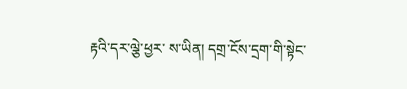རྟའི་དར་ལྕེ་ཕྱར་ ས་ཡིན། དགྲ་ངོས་དྲག་གི་སྟེང་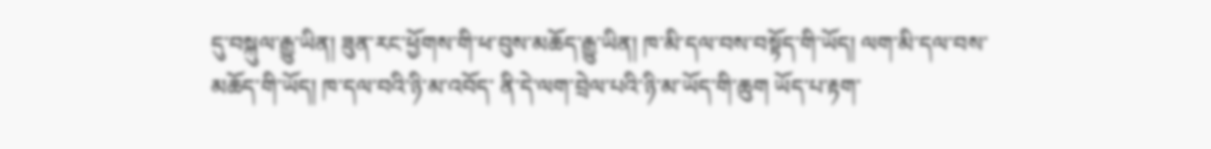དུ་བསྐུལ་རྒྱུ་ཡིན། ཟུན་རང་ཕྱོགས་གི་ཕ་བུས་མཆོད་རྒྱུ་ཡིན། ཁ་མི་དལ་བས་བསྟོད་གི་ཡོད། ལག་མི་དལ་བས་མཆོད་གི་ཡོད། ཁ་དལ་བའི་ཉི་མ་འབོད་ ནི་དེ་ལག་བྲེལ་པའི་ཉི་མ་ཡོད་གི་ཆུག ཡོད་པ་རྟག་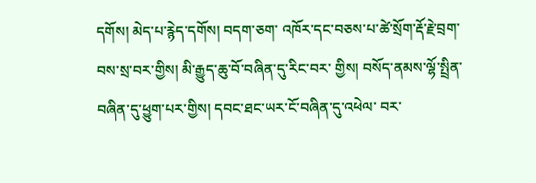དགོས། མེད་པ་རྙེད་དགོས། བདག་ཅག་ འཁོར་དང་བཅས་པ་ཚེ་སྲོག་རྡོ་རྗེ་བྲག་བས་སྲ་བར་གྱིས། མི་རྒྱུད་ཆུ་བོ་བཞིན་དུ་རིང་བར་ གྱིས། བསོད་ནམས་ལྷོ་སྤྲིན་བཞིན་དུ་ཕྱུག་པར་གྱིས། དབང་ཐང་ཡར་ངོ་བཞིན་དུ་འཕེལ་ བར་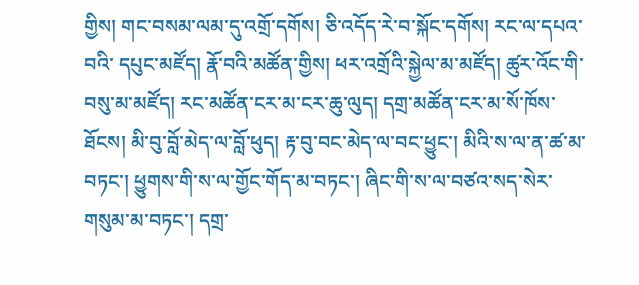གྱིས། གང་བསམ་ལམ་དུ་འགྲོ་དགོས། ཅི་འདོད་རེ་བ་སྐོང་དགོས། རང་ལ་དཔའ་བའི་ དཔུང་མཛོད། རྣོ་བའི་མཚོན་གྱིས། ཕར་འགྲོའི་སྐྱེལ་མ་མཛོད། ཚུར་འོང་གི་བསུ་མ་མཛོད། རང་མཚོན་ངར་མ་ངར་ཆུ་ལུད། དགྲ་མཚོན་ངར་མ་སོ་ཁོས་ཐོངས། མི་བུ་བློ་མེད་ལ་བློ་ཕུད། རྟ་བུ་བང་མེད་ལ་བང་ཕྱུང་། མིའི་ས་ལ་ན་ཚ་མ་བཏང་། ཕྱུགས་གི་ས་ལ་གྱོང་གོད་མ་བཏང་། ཞིང་གི་ས་ལ་བཙའ་སད་སེར་གསུམ་མ་བཏང་། དགྲ་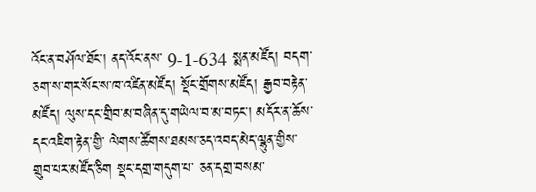འོང་ན་བཤོལ་ཐོང་། ནད་འོང་ནས་ 9-1-634 སྨན་མཛོད། བདག་ཅག་ས་གར་སོང་ས་ཁ་འཛིན་མཛོད། སྡོང་གྲོགས་མཛོད། རྒྱབ་བརྟེན་ མཛོད། ལུས་དང་གྲིབ་མ་བཞིན་དུ་གཡེལ་བ་མ་བཏང་། མདོར་ན་ཆོས་དང་འཇིག་རྟེན་གྱི་ ལེགས་ཚོགས་ཐམས་ཅད་འབད་མེད་ལྷུན་གྱིས་གྲུབ་པར་མཛོད་ཅིག སྡང་དགྲ་གདུག་པ་ ཅན་དགྲ་བསམ་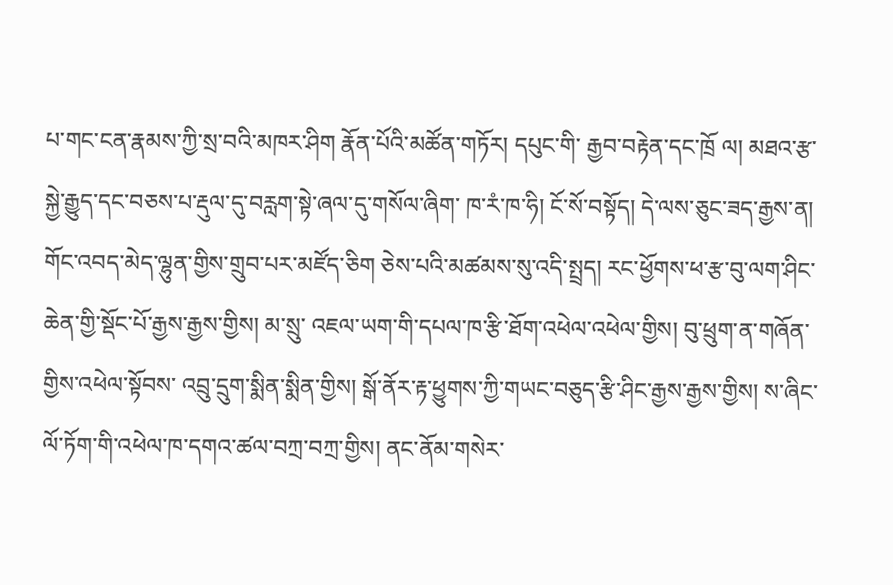པ་གང་ངན་རྣམས་ཀྱི་སྲ་བའི་མཁར་ཤིག རྣོན་པོའི་མཚོན་གཏོར། དཔུང་གི་ རྒྱབ་བརྟེན་དང་ཁྲོ ལ། མཐའ་རྩ་སྐྱེ་རྒྱུད་དང་བཅས་པ་རྡུལ་དུ་བརླག་སྟེ་ཞལ་དུ་གསོལ་ཞིག་ ཁ་རཾ་ཁ་ཧི། ངོ་སོ་བསྟོད། དེ་ལས་ཅུང་ཟད་རྒྱས་ན། གོང་འབད་མེད་ལྷུན་གྱིས་གྲུབ་པར་མཛོད་ཅིག ཅེས་པའི་མཚམས་སུ་འདི་སྤྲད། རང་ཕྱོགས་ཕ་རྩ་བུ་ལག་ཤིང་ཆེན་གྱི་སྡོང་པོ་རྒྱས་རྒྱས་གྱིས། མ་སྲུ་ འཇལ་ཡག་གི་དཔལ་ཁ་རྩི་ཐོག་འཕེལ་འཕེལ་གྱིས། བུ་ཕྲུག་ན་གཞོན་གྱིས་འཕེལ་སྟོབས་ འབྲུ་དྲུག་སྨིན་སྨིན་གྱིས། སྒོ་ནོར་རྟ་ཕྱུགས་ཀྱི་གཡང་བཅུད་རྩི་ཤིང་རྒྱས་རྒྱས་གྱིས། ས་ཞིང་ ལོ་ཏོག་གི་འཕེལ་ཁ་དགའ་ཚལ་བཀྲ་བཀྲ་གྱིས། ནང་ནོམ་གསེར་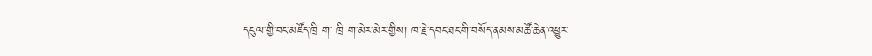དངུལ་གྱི་བང་མཛོད་ཁྲི ག་ ཁྲི ག་མེར་མེར་གྱིས། ཁ་རྗེ་དབང་ཐང་གི་བསོད་ནམས་མཚོ་ཆེན་འཕྱུར་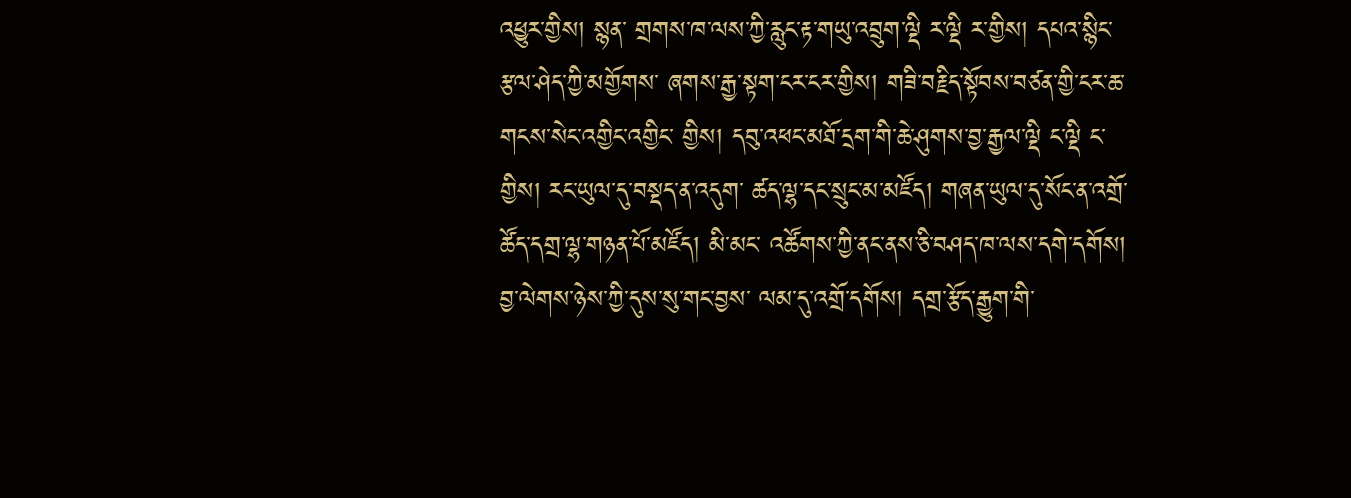འཕྱུར་གྱིས། སྙན་ གྲགས་ཁ་ལས་ཀྱི་རླུང་རྟ་གཡུ་འབྲུག་ལྡི ར་ལྡི ར་གྱིས། དཔའ་སྙིང་རྩལ་ཤེད་ཀྱི་མགྱོགས་ ཞགས་རྒྱ་སྟག་ངར་ངར་གྱིས། གཟི་བརྗིད་སྟོབས་བཙན་གྱི་ངར་ཆ་གངས་སེང་འགྱིང་འགྱིང་ གྱིས། དབུ་འཕང་མཐོ་དྲག་གི་ཆེ་ཤུགས་བྱ་རྒྱལ་ལྡི ང་ལྡི ང་གྱིས། རང་ཡུལ་དུ་བསྡད་ན་འདུག་ ཚད་ལྷ་དང་སྲུང་མ་མཛོད། གཞན་ཡུལ་དུ་སོང་ན་འགྲོ་ཚོད་དགྲ་ལྷ་གཉན་པོ་མཛོད། མི་མང་ འཚོགས་ཀྱི་ནང་ནས་ཅི་བཤད་ཁ་ལས་དགེ་དགོས། བྱ་ལེགས་ཉེས་ཀྱི་དུས་སུ་གང་བྱས་ ལམ་དུ་འགྲོ་དགོས། དགྲ་རྩོད་རྒྱུག་གི་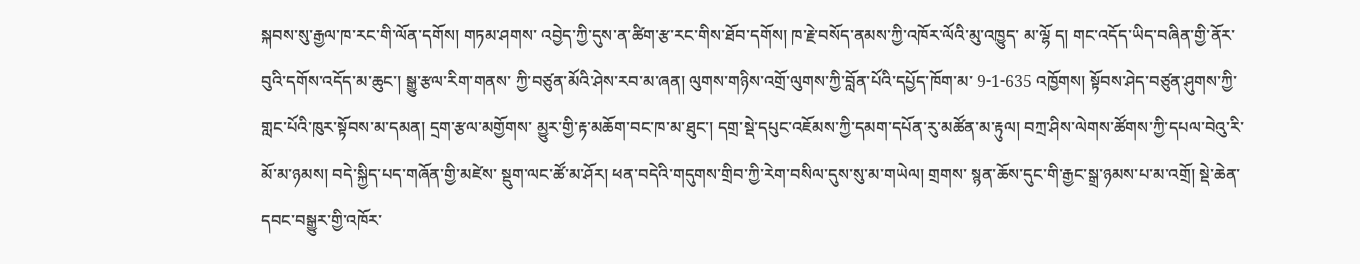སྐབས་སུ་རྒྱལ་ཁ་རང་གི་ལོན་དགོས། གཏམ་ཤགས་ འབྱེད་ཀྱི་དུས་ན་ཚིག་རྩ་རང་གིས་ཐོབ་དགོས། ཁ་རྗེ་བསོད་ནམས་ཀྱི་འཁོར་ལོའི་མུ་འཁྱུད་ མ་ལྷོ ད། གང་འདོད་ཡིད་བཞིན་གྱི་ནོར་བུའི་དགོས་འདོད་མ་ཆུང་། སྒྱུ་རྩལ་རིག་གནས་ ཀྱི་བཙུན་མོའི་ཤེས་རབ་མ་ཞན། ལུགས་གཉིས་འགྲོ་ལུགས་ཀྱི་བློན་པོའི་དཔྱོད་ཁོག་མ་ 9-1-635 འཁྱོགས། སྟོབས་ཤེད་བཙུན་ཤུགས་ཀྱི་གླང་པོའི་ཁུར་སྟོབས་མ་དམན། དྲག་རྩལ་མགྱོགས་ མྱུར་གྱི་རྟ་མཆོག་བང་ཁ་མ་ཐུང་། དགྲ་སྡེ་དཔུང་འཇོམས་ཀྱི་དམག་དཔོན་རུ་མཚོན་མ་རྟུལ། བཀྲ་ཤིས་ལེགས་ཚོགས་ཀྱི་དཔལ་བེའུ་རི་མོ་མ་ཉམས། བདེ་སྐྱིད་པད་གཞོན་གྱི་མཛེས་ སྡུག་ལང་ཚོ་མ་ཤོར། ཕན་བདེའི་གདུགས་གྲིབ་ཀྱི་རེག་བསིལ་དུས་སུ་མ་གཡེལ། གྲགས་ སྙན་ཆོས་དུང་གི་རྒྱང་སྒྲ་ཉམས་པ་མ་འགྲོ། སྡེ་ཆེན་དབང་བསྒྱུར་གྱི་འཁོར་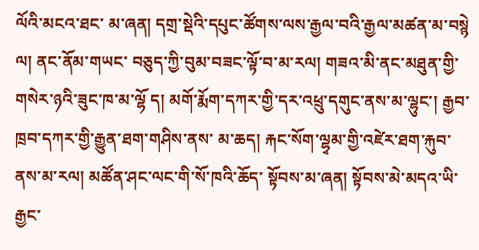ལོའི་མངའ་ཐང་ མ་ཞན། དགྲ་སྡེའི་དཔུང་ཚོགས་ལས་རྒྱལ་བའི་རྒྱལ་མཚན་མ་བསྙེ ལ། ནང་ནོམ་གཡང་ བཅུད་ཀྱི་བུམ་བཟང་ལྟོ་བ་མ་རལ། གཟའ་མི་ནང་མཐུན་གྱི་གསེར་ཉའི་ཟུང་ཁ་མ་ལྷོ ད། མགོ་རྨོག་དཀར་གྱི་དར་འཕྲུ་དགུང་ནས་མ་ལྷུང་། རྒྱབ་ཁྲབ་དཀར་གྱི་རྒྱུན་ཐག་གཤིས་ནས་ མ་ཆད། རྐང་སོག་ལྷྭམ་གྱི་འཛེར་ཐག་རྐུབ་ནས་མ་རལ། མཚོན་ཤང་ལང་གི་སོ་ཁའི་ཆོད་ སྟོབས་མ་ཞན། སྟོབས་མེ་མདའ་ཡི་རྒྱང་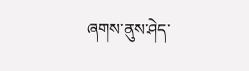ཞགས་ནུས་ཤེད་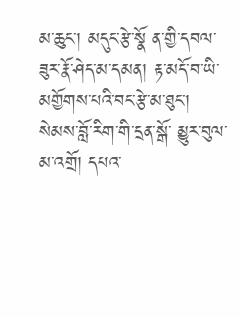མ་ཆུང་། མདུང་རྩེ་སྣོ ན་གྱི་དབལ་ ཟུར་རྣོ་ཤེད་མ་དམན། རྟ་མདོ་བ་ཡི་མགྱོགས་པའི་བང་རྩེ་མ་ཐུང་། སེམས་བློ་རིག་གི་དྲན་སྒོ་ མྱུར་བུལ་མ་འགྲོ། དཔའ་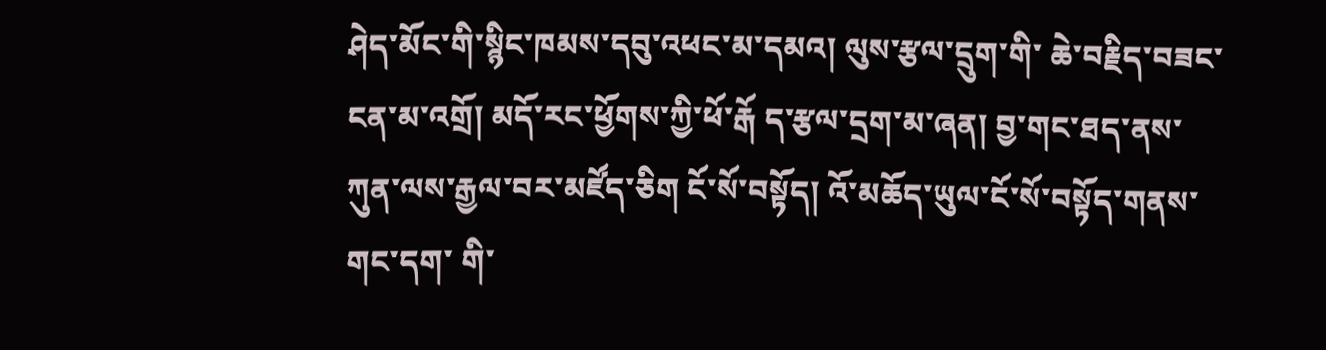ཤེད་མོང་གི་སྙིང་ཁམས་དབུ་འཕང་མ་དམའ། ལུས་རྩལ་དྲུག་གི་ ཆེ་བརྗིད་བཟང་ངན་མ་འགྲོ། མདོ་རང་ཕྱོགས་ཀྱི་ཕོ་རྒོ ད་རྩལ་དྲག་མ་ཞན། བྱ་གང་ཐད་ནས་ ཀུན་ལས་རྒྱལ་བར་མཛོད་ཅིག ངོ་སོ་བསྟོད། འོ་མཆོད་ཡུལ་ངོ་སོ་བསྟོད་གནས་གང་དག་ གི་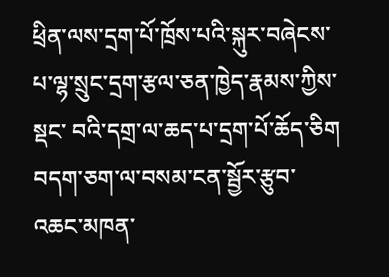ཕྲིན་ལས་དྲག་པོ་ཁྲོས་པའི་སྐུར་བཞེངས་པ་ལྷ་སྲུང་དྲག་རྩལ་ཅན་ཁྱེད་རྣམས་ཀྱིས་སྡང་ བའི་དགྲ་ལ་ཆད་པ་དྲག་པོ་ཆོད་ཅིག བདག་ཅག་ལ་བསམ་ངན་སྦྱོར་རྩུབ་འཆང་མཁན་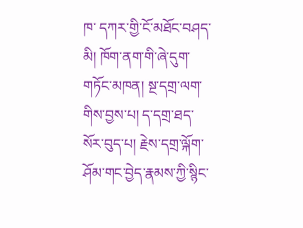ཁ་ དཀར་གྱི་ངོ་མཐོང་བཤད་མི། ཁོག་ནག་གི་ཞེ་དུག་གཏོང་མཁན། སྔ་དགྲ་ལག་གིས་བྱས་པ། ད་དགྲ་ཐད་སོར་བུད་པ། རྗེས་དགྲ་ལྐོག་ཤོམ་གང་བྱེད་རྣམས་ཀྱི་སྙིང་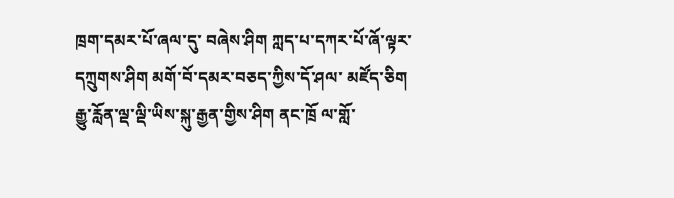ཁྲག་དམར་པོ་ཞལ་དུ་ བཞེས་ཤིག ཀླད་པ་དཀར་པོ་ཞོ་ལྟར་དཀྲུགས་ཤིག མགོ་བོ་དམར་བཅད་ཀྱིས་དོ་ཤལ་ མཛོད་ཅིག རྒྱུ་རློན་ལྡ་ལྡི་ཡིས་སྐུ་རྒྱན་གྱིས་ཤིག ནང་ཁྲོ ལ་གློ་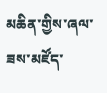མཆིན་གྱིས་ཞལ་ཟས་མཛོད་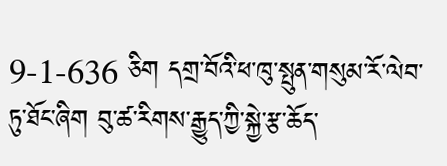9-1-636 ཅིག དགྲ་བོའི་ཕ་ཁུ་སྤུན་གསུམ་རོ་ལེབ་ཏུ་ཐོང་ཞིག བུ་ཚ་རིགས་རྒྱུད་ཀྱི་སྐྱེ་རྩ་ཆོད་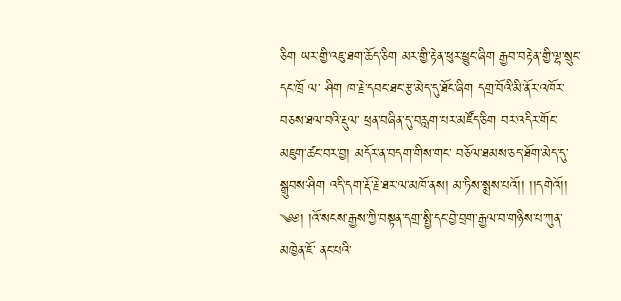ཅིག ཡར་གྱི་འཇུ་ཐག་ཆོད་ཅིག མར་གྱི་རྟེན་ཕུར་ཕྱུང་ཞིག རྒྱབ་བརྟེན་གྱི་ལྷ་སྲུང་དང་ཁྲོ ལ་ ཤིག ཁ་རྗེ་དབང་ཐང་རྩ་མེད་དུ་ཐོང་ཞིག དགྲ་བོའི་མི་ནོར་འཁོར་བཅས་ཐལ་བའི་རྡུལ་ ཕྲན་བཞིན་དུ་བརླག་པར་མཛོད་ཅིག བར་འདིར་གོང་མཇུག་ཚང་བར་བྱ། མདོར་ན་བདག་གིས་གང་ བཅོལ་ཐམས་ཅད་ཐོག་མེད་དུ་སྒྲུབས་ཤིག འདི་དག་རྡོ་རྗེ་ཐར་ལ་མཁོ་ནས། མ་ཏིས་སྨྲས་པའོ།། །།དགེའོ།། ༄༅། །འོ་སངས་རྒྱས་ཀྱི་བསྟན་དགྲ་སྤྱི་དང་བྱེ་བྲག་རྒྱལ་བ་གཉིས་པ་ཀུན་མཁྱེན་ཇོ་ ནང་པའི་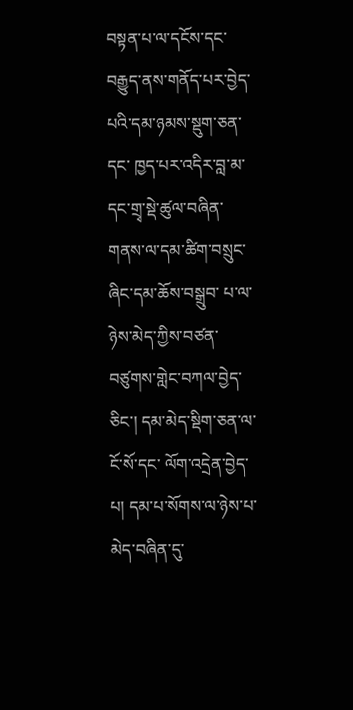བསྟན་པ་ལ་དངོས་དང་བརྒྱུད་ནས་གནོད་པར་བྱེད་པའི་དམ་ཉམས་སྡུག་ཅན་དང་ ཁྱད་པར་འདིར་བླ་མ་དང་གྲྭ་སྡེ་ཚུལ་བཞིན་གནས་ལ་དམ་ཚིག་བསྲུང་ཞིང་དམ་ཆོས་བསྒྲུབ་ པ་ལ་ཉེས་མེད་ཀྱིས་བཙན་བཙུགས་གླེང་བཀལ་བྱེད་ཅིང་། དམ་མེད་སྡིག་ཅན་ལ་ངོ་སོ་དང་ ལོག་འདྲེན་བྱེད་པ། དམ་པ་སོགས་ལ་ཉེས་པ་མེད་བཞིན་དུ་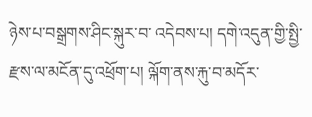ཉེས་པ་བསྒྲགས་ཤིང་སྐུར་བ་ འདེབས་པ། དགེ་འདུན་གྱི་སྤྱི་རྫས་ལ་མངོན་དུ་འཕྲོག་པ། ལྐོག་ནས་རྐུ་བ་མདོར་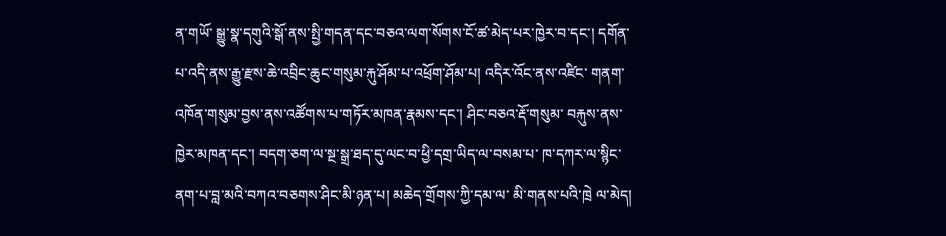ན་གཡོ་ སྒྱུ་སྣ་དགུའི་སྒོ་ནས་སྤྱི་གདན་དང་བཅའ་ལག་སོགས་ངོ་ཚ་མེད་པར་ཁྱེར་བ་དང་། དགོན་ པ་འདི་ནས་རྒྱུ་རྫས་ཆེ་འབྲིང་ཆུང་གསུམ་རྐུ་ཤོམ་པ་འཕྲོག་ཤོམ་པ། འདིར་འོང་ནས་འཛིང་ གནག་འཁོན་གསུམ་བྱས་ནས་འཚོགས་པ་གཏོར་མཁན་རྣམས་དང་། ཤིང་བཅའ་རྡོ་གསུམ་ བརྐུས་ནས་ཁྱེར་མཁན་དང་། བདག་ཅག་ལ་སྔ་སྒྲ་ཐད་དུ་ལང་བ་ཕྱི་དགྲ་ཡིད་ལ་བསམ་པ་ ཁ་དཀར་ལ་སྙིང་ནག་པ་བླ་མའི་བཀའ་བཅགས་ཤིང་མི་ཉན་པ། མཆེད་གྲོགས་ཀྱི་དམ་ལ་ མི་གནས་པའི་ཁྲེ ལ་མེད།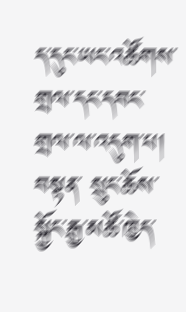ད་དུང་ཡང་འཚོགས་གྲལ་དང་དབང་གྲལ་ལ་འདུག་པ། བསྟན་ སྲུང་ཆོས་སྐྱོང་རྒྱ་མཚོ་ཁྱེད་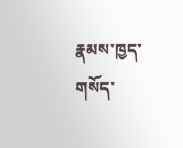རྣམས་ཁྱད་གསོད་